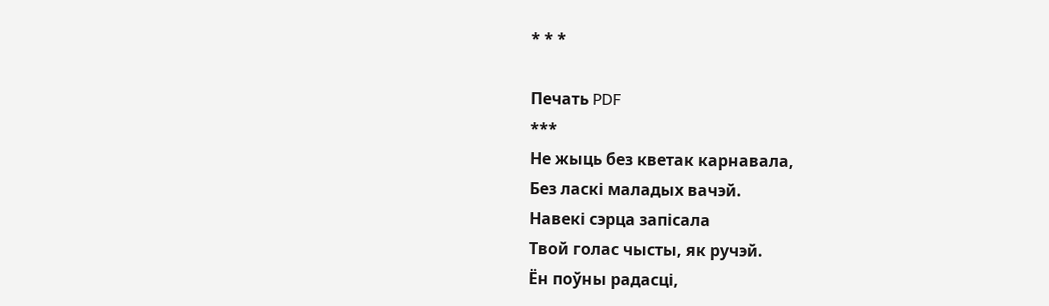* * *

Печать PDF
***
Не жыць без кветак карнавала,
Без ласкі маладых вачэй.
Навекі сэрца запісала
Твой голас чысты, як ручэй.
Ён поўны радасці,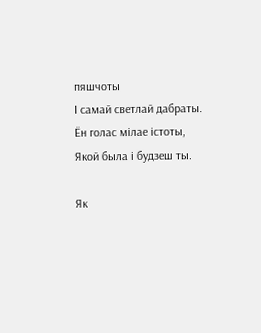пяшчоты
І самай светлай дабраты.
Ён голас мілае істоты,
Якой была і будзеш ты.

Як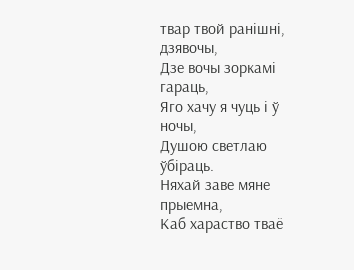твар твой ранішні, дзявочы,
Дзе вочы зоркамі гараць,
Яго хачу я чуць і ў ночы,
Душою светлаю ўбіраць.
Няхай заве мяне прыемна,
Каб хараство тваё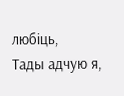любіць,
Тады адчую я,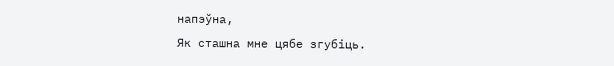напэўна,
Як сташна мне цябе згубіць.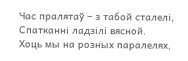Час пралятаў – з табой сталелі,
Спатканні ладзілі вясной.
Хоць мы на розных паралелях,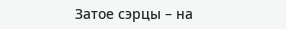Затое сэрцы – на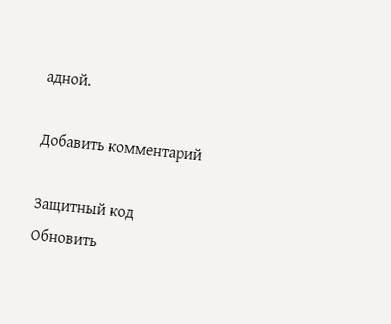адной.

Добавить комментарий

Защитный код
Обновить